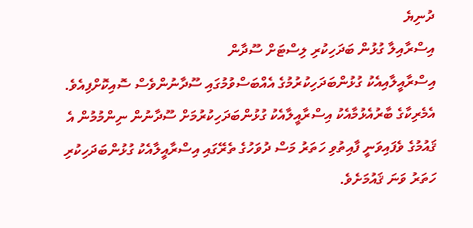ދުނިޔެ
އިސްރާއިލާ ގުޅުން ބަދަހިކުރި ލިސްޓަށް ސޫދާން
އިސްރާއީލާއިއެކު ގުޅުންބަދަހިކުރުމުގެ އެއްބަސްވުމުގައި ސޫދާނުންވެސް ސޮއިކޮށްފިއެވެ. އެމެރިކާގެ ބާރުއެޅުމާއެކު އިސްރާއީލާއެކު ގުޅުންބަދަހިކުރުމަށް ސޫދާނުން ނިންމުމުން އެ ޤައުމުގެ ވެފައިވަނީ ފާއިތުވި ހަތަރު މަސް ދުވަހުގެ ތެރޭގައި އިސްރާއީލާއެކު ގުޅުންބަދަހިކުރި ހަތަރު ވަނަ ޤައުމަށެވެ.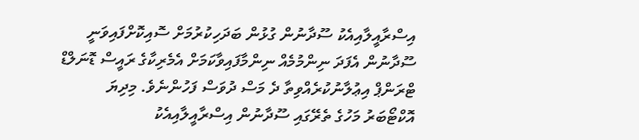އިސްރާއީލާއިއެކު ސޫދާނުން ގުޅުން ބަދަހިކުރުމަށް ސޮއިކޮށްފައިވަނީ ސޫދާނުން އެފަދަ ނިންމުމެއް ނިންމާފައިވާކަމަށް އެމެރިކާގެ ރައީސް ޑޮނަލްޑް ޓްރަންޕް އިޢުލާނުކުރެއްވިތާ ދެ މަސް ދުވަސް ފަހުންނެވެ. މިދިޔަ އޮކްޓޯބަރު މަހުގެ ތެރޭގައި ސޫދާނުން އިސްރާއީލާއިއެކު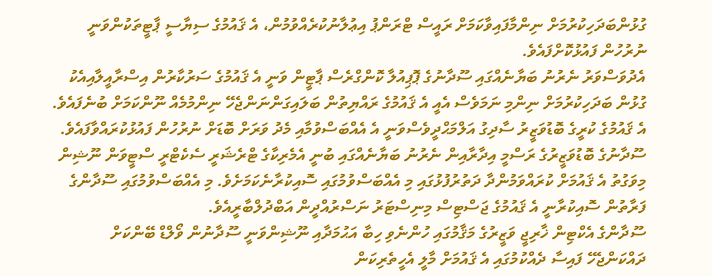ގުޅުންބަދަހިކުރުމަށް ނިންމާފައިވާކަމަށް ރައީސް ޓްރަންޕު އިޢުލާނުކުރެއްވުމުން، އެ ޤައުމުގެ ސިޔާސީ ޕާޓީތަކުންވަނީ ނުރުހުން ފައުޅުކޮށްފައެވެ.
އެދުވަސްވަރު ނެރުނު ބަޔާނެއްގައި ސޫދާނުގެ ޕޮޕިއުލާ ކޮންގްރެސް ޕާޓީން ވަނީ އެ ޤައުމުގެ ސަރުކާރުން އިސްރާއީލާއިއެކު ގުޅުން ބަދަހިކުރުމަށް ނިންމި ނަމަވެސް އެއީ އެ ޤައުމުގެ ރައްޔިތުން ބަލައިގަންނަންޖެހޭ ނިންމުމެއް ނޫންކަމަށް ބުނެފައެވެ. އެ ޤައުމުގެ ކުރީގެ ބޮޑުވަޒީރު ސާދިގު އަލްމަޙްދީވެސްވަނީ އެ އެއްބަސްވުމާއި މެދު ވަރަށް ބޮޑަށް ނުރުހުން ފައުޅުކުރައްވާފައެވެ.
ސޫދާނުގެ ބޮޑުވަޒީރުގެ ރަސްމީ އިދާރާއިން ނެރުނު ބަޔާނެއްގައި ބުނީ އެމެރިކާގެ ޓްރެޝަރީ ސެކެޓްރީ ސްޓީވަން ނޫޝިން މިވަގުތު އެ ޤައުމަށް ކުރައްވަމުންދާ ދަތުރުފުޅުގައި މި އެއްބަސްވުމުގައި ސޮއިކުރާނެކަމަށެވެ. މި އެއްބަސްވުމުގައި ސޫދާންގެ ފަރާތުން ސޮއިކުރާނީ އެ ޤައުމުގެ ޖަސްޓިސް މިނިސްޓަރު ނަސްރުއްދީން އަބްދުލްބާރީއެވެ.
ސޫދާންގެ އެކްޓިން ޚާރިޖީ ވަޒީރުގެ މަޤާމުގައި ހުންނެވި ހިބާ އަޙުމަދާއި ނޫޝިންވަނީ ސޫދާނުން ވޯލްޑް ބޭންކަށް ދައްކަންޖެހޭ ފައިސާ ދެއްކުމުގައި އެ ޤައުމަށް މާލީ އެހީތެރިކަން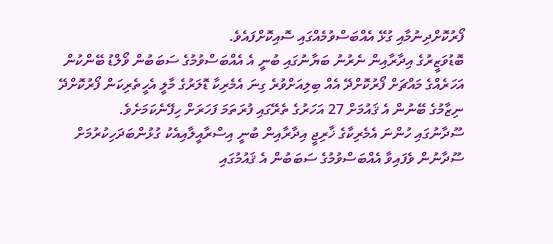ފޯރުކޮށްދިނުމާއި ގުޅޭ އެއްބަސްވުމެއްގައި ސޮއިކޮށްފައެވެ.
ބޮޑުވަޒީރުގެ އިދާރާއިން ނެރުނު ބަޔާނުގައި ބުނީ އެ އެއްބަސްވުމުގެ ސަބަބުން ވޯލްޑު ބޭންކުން އަހަރެއްގެ މައްޗަށް ފޯރުކޮށްދޭ އެއް ބިލިއަށްވުރެ ގިނަ އެމެރިކާ ޑޮލަރުގެ މާލީ އެހީތެރިކަން ފޯރުކޮށްދޭ ނިޒާމުގެ ބޭނުން އެ ޤައުމަށް 27 އަހަރުގެ ތެރޭގައި ފުރަތަމަ ފަހަރަށް ހިފޭނެކަމަށެވެ.
ސޫދާނުގައި ހުންނަ އެމެރިކާގެ ޚާރިޖީ އިދާރާއިން ބުނީ އިސްރާއީލާއިއެކު ގުޅުންބަދަހިކުރުމަށް ސޫދާނުން ވެފައިވާ އެއްބަސްވުމުގެ ސަބަބުން އެ ޤައުމުގައި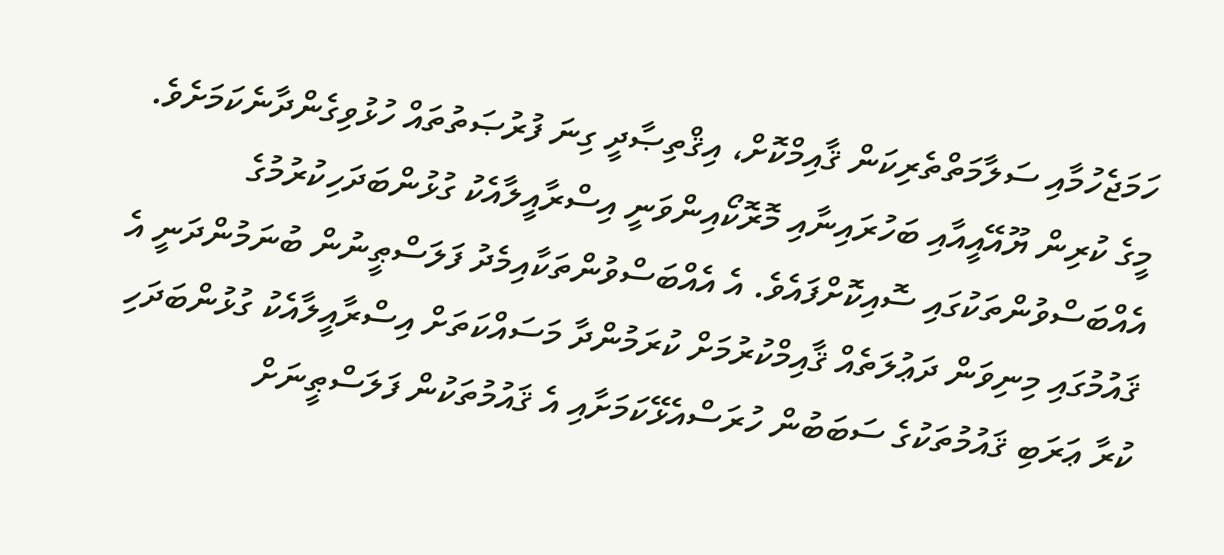ހަމަޖެހުމާއި ސަލާމަތްތެރިކަން ޤާއިމްކޮށް، އިޤްތިޞާދީ ގިނަ ފުރުޞަތުތައް ހުޅުވިގެންދާނެކަމަށެވެ.
މީގެ ކުރިން ޔޫއޭއީއާއި ބަހުރައިނާއި މޮރޮކޯއިންވަނީ އިސްރާއީލާއެކު ގުޅުންބަދަހިކުރުމުގެ އެއްބަސްވުންތަކުގައި ސޮއިކޮށްފައެވެ. އެ އެއްބަސްވުންތަކާއިމެދު ފަލަސްޠީނުން ބުނަމުންދަނީ އެ ޤައުމުގައި މިނިވަން ދަޢުލަތެއް ޤާއިމްކުރުމަށް ކުރަމުންދާ މަސައްކަތަށް އިސްރާއީލާއެކު ގުޅުންބަދަހި ކުރާ ޢަރަބި ޤައުމުތަކުގެ ސަބަބުން ހުރަސްއެޅޭކަމަށާއި އެ ޤައުމުތަކުން ފަލަސްޠީނަށް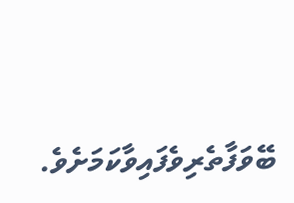ބޭވަފާތެރިވެފައިވާކަމަށެވެ.